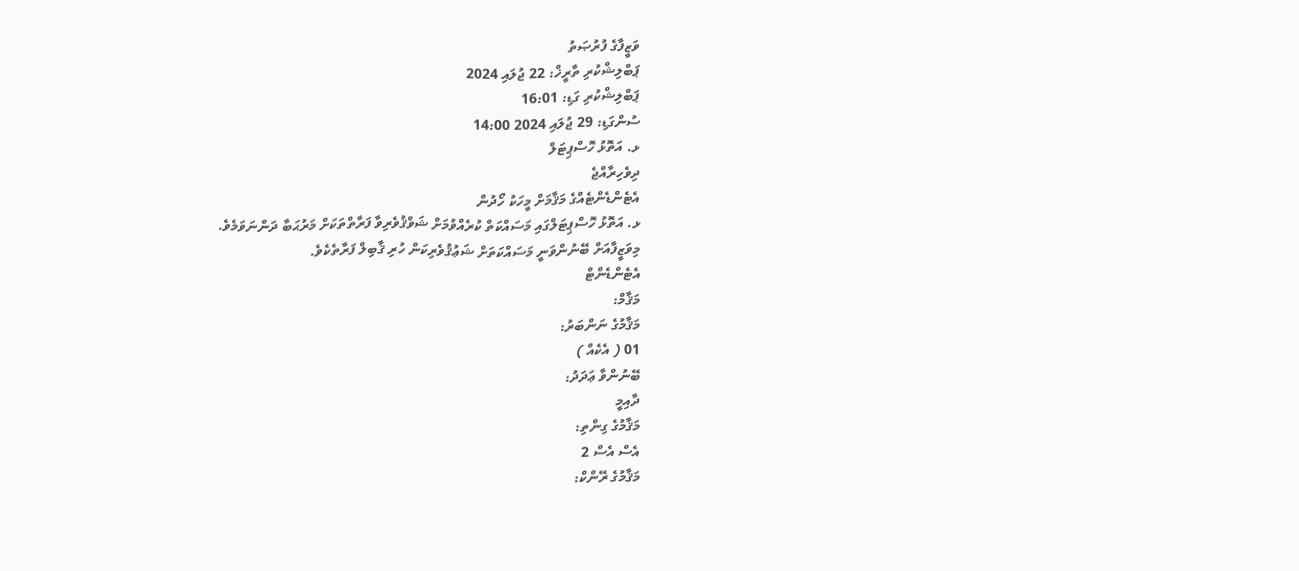ވަޒީފާގެ ފުރުޞަތު
ޕަބްލިޝްކުރި ތާރީޚް: 22 ޖުލައި 2024
ޕަބްލިޝްކުރި ގަޑި: 16:01
ސުންގަޑި: 29 ޖުލައި 2024 14:00
ޅ. އަތޮޅު ހޮސްޕިޓަލް
ދިވެހިރާއްޖެ
އެޓެންޑެންޓެއްގެ މަޤާމަށް މީހަކު ހޯދުން
ޅ. އަތޮޅު ހޮސްޕިޓަލްގައި މަސައްކަތް ކުރެއްވުމަށް ޝަވްޤުވެރިވާ ފަރާތްތަކަށް މަރުޙަބާ ދަންނަވަމެވެ.
މިވަޒީފާއަށް ބޭނުންވަނީ މަސައްކަތަށް ޝަޢުޤުވެރިކަން ހުރި ޤާބިލް ފަރާތެކެވެ.
އެޓެންޑެންޓް
މަޤާމް:
މަޤާމުގެ ނަންބަރު:
01 ( އެކެއް )
ބޭނުންވާ ޢަދަދު:
ދާއިމީ
މަޤާމުގެ ގިންތި:
އެސް އެސް 2
މަޤާމުގެ ރޭންކް: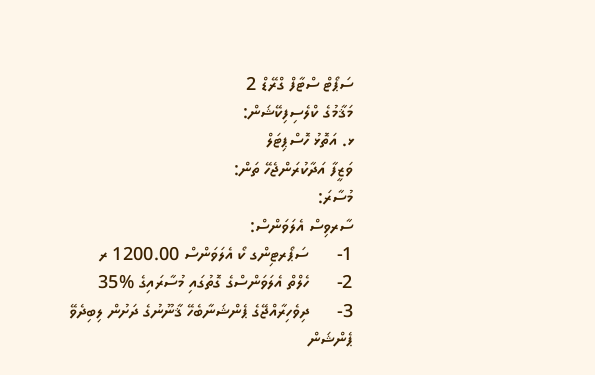ސަޕޯޓް ސްޓާފް ގްރޭޑް 2
މަޤާމުގެ ކްލެސިފިކޭޝަން:
ޅ. އަތޮޅު ހޮސްޕިޓަލް
ވަޒީފާ އަދާކުރަންޖެހޭ ތަން:
މުސާރަ:
ސާރވިސް އެލަވަންސް:
1-      ސަޕޯރޓިންގ ކޯ އެލަވަންސް 1200.00 ރ
2-      ހެލްތް އެލަވަންސްގެ ގޮތުގައި މުސާރައިގެ %35
3-      ދިވެހިރާއްޖޭގެ ޕެންޝަނާބެހޭ ޤާނޫނުގެ ދަށުން ލިބިދެވޭ ޕެންޝަން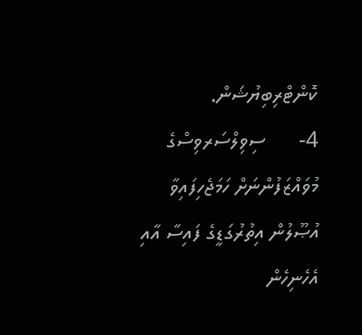ކޮންޓްރިބިޔުޝަން.
4-      ސިވިލްސަރވިސްގެ މުވައްޒަފުންނަށް ހަމަޖެހިފައިވާ އުޞޫލުން އިތުރުގަޑީގެ ފައިސާ އާއި އެހެނިހެން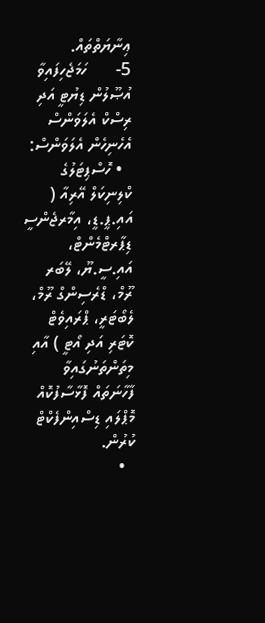ޢިނާޔަތްތައް.
5-      ހަމަޖެހިފައިވާ އުޞޫލުން ޑިޔުޓީ އަދި ރިސްކް އެލަވަންސް
އެހެނިހެން އެލަވަންސް:
  • ހޮސްޕިޓަލުގެ ކްލިނިކަލް އޭރިއާ ( އައި.ޕީ.ޑީ، އިމާރޖެންސީ ޑިޕާރޓްމެންޓް، އައި.ސީ.ޔޫ، ލޭބަރ ރޫމް، ޑްރެސިންގް ރޫމް، ލެބޯޓަރީ، ޕްރައިވެޓް ކޮޓަރި އަދި އޯޓީ ) އާއި މިތަންތަނުގައިވާ ފާހާނަތައް ފޮޅާސާފުކޮއް މޮޕްލައި ޑިސްއިންފެކްޓް ކުރުން.
  •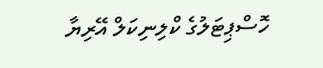ހޮސްޕިޓަލުގެ ކްލިނިކަލް އޭރިޔާ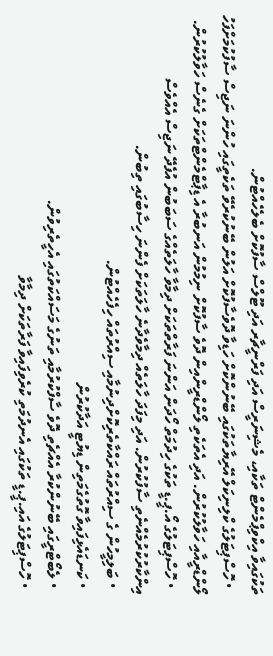ތަކުގައިވާ އިކްވިޕްމެންޓް ތަކާއި، މެޝިނަރީސް އަދި ފަރްނީޗާރ އަދި ޓޫލްސް ސާފުކޮށް ބެލެހެއްޓުން.
  • ހޮސްޕިޓަލުގެ ކްލިނިކަލް އޭރިޔާތަކުގައި ބޭނުންކޮށް ހަޑިވާ ދޮވެސާފުކޮށް އަލުން ބޭނުކުރެވޭ ތަކެތީގައި ހުންނަ ނަޖިސް ސާފުކުމަށްފަހު ލޯންޑްރީއާއި ހަވާލުކުރުން. އަދި އެތަކެތި ލޯންޑްރީންއިން ދޮވެ ސާފުކޮށް ނިމުމުން އަނބުރާ އެ ޑިޕާޓްމެންޓްތަކަށް ގެނެސް ހަވާލުކުރުން.
  • ހޮސްޕިޓަލުގެ އޯ.ޕީ.ޑީ ތަކުގެ ހިދުމަތް ހޯދަން އަންނަ ފަރާތްތަކަށް ދިމާވާ ހާލަތެއްގެ ސަބަބުން އުފެދޭ ނަޖިސް އެއްވެސް އިންކާރުކުރުމެއްނެތި ސާފުކުރުން. އަދި މިފަދަ ހާލަތެއް ދިމާވެދާނެ ހާލަތަކަށް ފެންނަ ހިސާބުގައި ތިބުން.
  • ބަލިމީހުން ގެ ސިއްރުތައް ރައްކާތެރިކޮށްދިނުމާއި ސިއްރުތައް ހިފެހެއްޓުން.
  • ކަނޑައެޅިފައިވާ ގޮތުގެމަތިން ޑިޔުޓީ އަދާކުރުން
  • ލެބޯޓްރީގައި ބޭނުންކުރާ އެއްޗެތި ދޮވެ ސާފްކުރުމާއި ތަނުގެ މަސައްކަތުގައި އެހީތެރިވުން.
  • ހޮސްޕިޓަލުގެ އައި.ޕީ.ޑީ ތަކުގައި އެނދުމަތި ކުރެވިފައިވާ ފަރާތަކަށް ދިމާވާ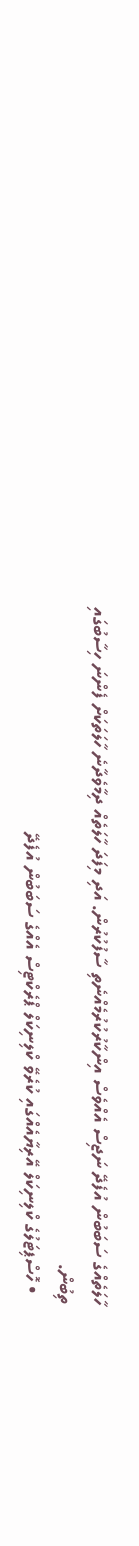ހާލަތެއްގެ ސަބަބުން އުފެދޭ ނަޖިސް އެއްވެސް އިންކާރުކުރުމެއްނެތި ސާފުކުރުން. އަދި މިފަދަ ހާލަތެއް ދިމާވެދާނެ ހާލަތަކަށް ފެންނަ ހިސާބުގައި ތިބުން.
  • ހޮސްޕިޓަލުގެ ކްލިނިކަލް އޭރިޔާއެއްގައި ކުރެވޭ ކްލިނިކަލް ޕްރެކްޓިސް އެއްގެ ސަބަބުން އުފެދޭ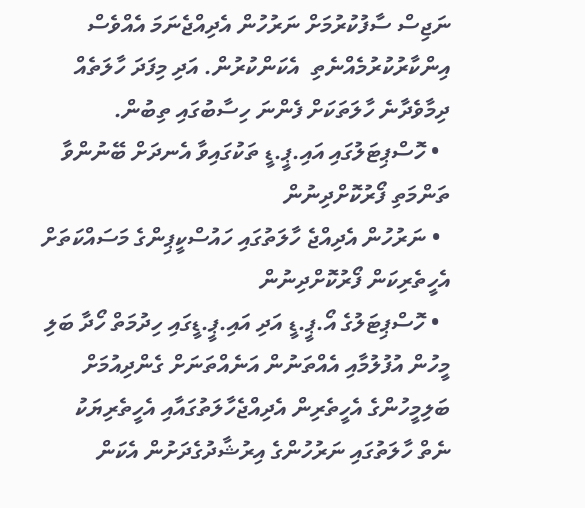ނަޖިސް ސާފުކުރުމަށް ނަރުހުން އެދިއްޖެނަމަ އެއްވެސް އިންކާރުކުރުމެއްނެތި  އެކަންކުރުން. އަދި މިފަދަ ހާލަތެއް ދިމާވެދާނެ ހާލަތަކަށް ފެންނަ ހިސާބުގައި ތިބުން.
  • ހޮސްޕިޓަލުގައި އައި.ޕީ.ޑީ ތަކުގައިވާ އެނދަށް ބޭނުންވާ ތަންމަތި ފޯރުކޮށްދިނުން
  • ނަރުހުން އެދިއްޖެ ހާލަތުގައި ހައުސްކީޕިންގެ މަސައްކަތަށް އެހީތެރިކަން ފޯރުކޮށްދިނުން
  • ހޮސްޕިޓަލުގެ އޯ.ޕީ.ޑީ އަދި އައި.ޕީ.ޑީގައި ހިދުމަތް ހޯދާ ބަލި މީހުން އުފުލުމާއި އެއްތަނުން އަނެއްތަނަށް ގެންދިއުމަށް ބަލިމީހުންގެ އެހީތެރިން އެދިއްޖެހާލަތުގައާއި އެހީތެރިޔަކު ނެތް ހާލަތުގައި ނަރުހުންގެ އިރުޝާދުގެދަށުން އެކަން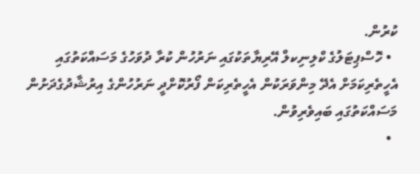ކުރުން.
  • ހޮސްޕިޓަލުގެ ކްލިނިކލް އޭރިޔާތަކުގައި ނަރުހުން ކުރާ ދުވަހުގެ މަސައްކަތުގައި އެހީތެރިކަމަށް އެދޭ މިންވަރަކުން އެހީތެރިކަން ފޯރުކޮށްދީ ނަރުހުންގެ އިރުޝާދުގެދަށުން މަސައްކަތުގައި ބައިވެރިވުން.
  •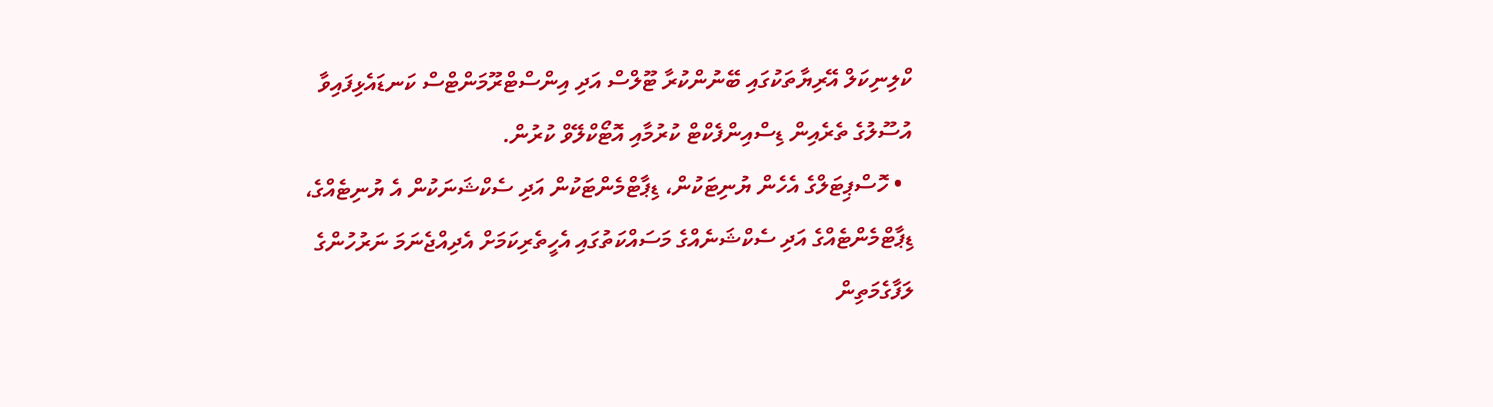ކްލިނިކަލް އޭރިޔާތަކުގައި ބޭނުންކުރާ ޓޫލްސް އަދި އިންސްޓްރޫމަންޓްސް ކަނޑައެޅިފައިވާ އުސޫލުގެ ތެރެއިން ޑިސްއިންފެކްޓް ކުރުމާއި އޮޓޯކްލޭވް ކުރުން.
  • ހޮސްޕިޓަލްގެ އެހެން ޔުނިޓަކުން، ޑިޕާޓްމެންޓަކުން އަދި ސެކްޝަނަކުން އެ ޔުނިޓެއްގެ، ޑިޕާޓްމެންޓެއްގެ އަދި ސެކްޝަނެއްގެ މަސައްކަތުގައި އެހީތެރިކަމަށް އެދިއްޖެނަމަ ނަރުހުންގެ ލަފާގެމަތިން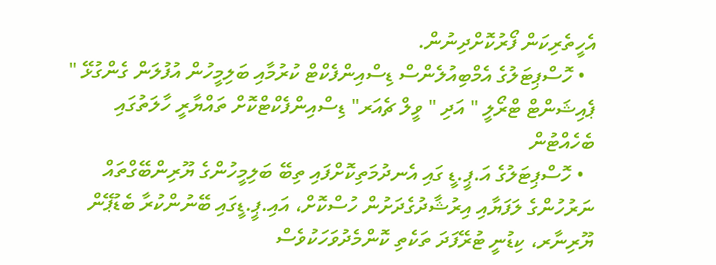އެހީތެރިކަން ފޯރުކޮށްދިނުން.
  • ހޮސްޕިޓަލުގެ އެމްބިއުލެންސް ޑިސްއިންފެކްޓް ކުރުމާއި ބަލިމީހުން އުފުލަން ގެންގުޅޭ " ޕެއިޝަންޓް ޓްރޯލީ " އަދި " ވީލް ޗެއަރ" ޑިސްއިންފެކްޓްކޮށް ތައްޔާރީ ހާލަތުގައި ބެހެއްޓުން
  • ހޮސްޕިޓަލުގެ އަ.ޕީ.ޑީ ގައި އެނދުމަތިކޮށްފައި ތިބޭ ބަލިމީހުންގެ ޔޫރިންބޭގްތައް ނަރުހުންގެ ލަފަޔާއި އިރުޝާދުގެދަށުން ހުސްކޮށް، އައި.ޕީ.ޑީގައި ބޭނުންކުރާ ބެޑުޕޭން ޔޫރިނާރ، ކިޑުނީ ޓުރޭފަދަ ތަކެތި ކޮންމެދުވަހަކުވެސް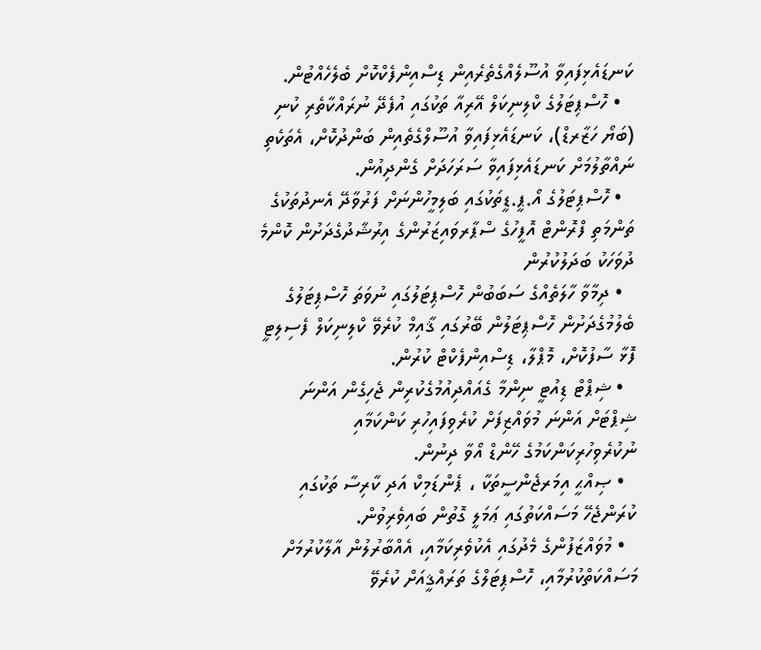ކަނޑައެޅިފައިވާ އުސޫލެއްގެތެރެއިން ޑިސްއިންފެކްކޮށް ބެލެހެއްޓުން.
  • ހޮސްޕިޓަލުގެ ކްލިނިކަލް އޭރިއާ ތަކުގައި އުފެދޭ ނުރައްކާތެރި ކުނި (ބަޔޯ ހަޒާރޑް)، ކަނޑައެޅިފައިވާ އުސޫލްގެތެއިން ބަންދުކޮށް، އެތަކެތި ނައްތާލުމަށް ކަނޑައެޅިފައިވާ ސަރަހަދަށް ގެންދިއުން.
  • ހޮސްޕިޓަލުގެ އޯ.ޕީ.ޑީތަކުގައި ބަލިމީހުންނަށް ފަރުވާދޭ އެނދުތަކުގެ ތަންމަތި ފްރޮންޓް އޮފީހުގެ ސްޕާރވައިޒަރުންގެ އިރުޝާދުގެދަށުން ކޮންމެ ދުވަހަކު ބަދަލުކުރުން
  • ދިމާވާ ހާލަތެއްގެ ސަބަބުން ހޮސްޕިޓަލުގައި ނުވަތަ ހޮސްޕިޓަލުގެ ބެލުމުގެދަށުން ހޮސްޕިޓަލުން ބޭރުގައި ޤާއިމް ކުރެވޭ ކްލިނިކަލް ފެސިލިޓީ ފޮޅާ ސާފުކޮށް، މޮޕްލާ، ޑިސްއިންފެކްޓް ކުރުން.
  • ޝިޕްޓް ޑިއުޓީ ނިންމާ ގެއައްދިއުމުގެކުރިން ޖެހިގެން އަންނަ ޝިޕްޓަށް އަންނަ މުވައްޒިފަށް ކުރެވިފައިހުރި ކަންކަމާއި ނުކުރެވިހުރިކަންކަމުގެ ހޭންޑް އޯވާ ދިނުން.
  • ޞިއްޙީ އިމަރޖެންސީތަކާ ، ޕެންޑަމިކް އަދި ކާރިސާ ތަކުގައި ކުރަންޖެހޭ މަސައްކަތުގައި ޢަމަލީ ގޮތުން ބައިވެރިވުން.
  • މުވައްޒަފުންގެ މެދުގައި އެކުވެރިކަމާއި، އެއްބާރުލުން އާލާކުރުމަށް މަސައްކަތްކުރުމާއި، ހޮސްޕިޓަލްގެ ތަރައްޤީއަށް ކުރެވޭ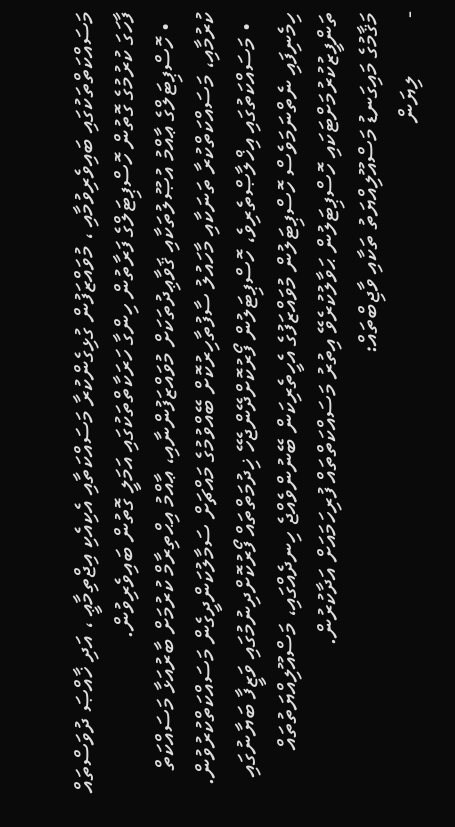މަސައްކަތްތަކުގައި ބައިވެރިވުމާއި ، މުވައްޒަފުން ގުޅިގެންކުރާ މަސައްކަތާއި އެކިއެކި އިޖްތިމާޢީ ، އަދި ޚާއްޞަ ދުވަސްތައް ފާހަގަ ކުރުމުގެ ގޮތުން ހޮސްޕިޓަލްގެ ފަރާތުން ހިންގާ ހަރަކާތްތަކުގައި އަމަލީ ގޮތުން ބައިވެރިވުން.
  • ހޮސްޕިޓަލްގެ ޢާއްމު އުޞޫލުތަކާއި ޤަވާޢިދުތަކަށް މުވައްޒަފުންނާއި، ޢާއްމު އިޙްތިރާމް ކުރުމަށް ބާރުއަޅާ މަސައްކަތް ކުރުމާއި، މަސައްކަތްކުރާ ތަނަކާއި މާހައުލު ސާފުތާހިރުކޮށް ބޭއްވުމުގެ މައްޗަށް ސަމާލުކަންދީގެން މަސައްކަތްކުރުވުން.
  • މަސައްކަތުގައި އިޚްލާޞްތެރިވެ، ހޮސްޕިޓަލުން ފޯރުކޮށްދޭންޖެހޭ ޚިދުމަތްތައް ފޯރުކޮށްދިނުމުގައި ވަޒީފާ ބަޔާނުގައި ހިމެނިފައި ނެތްނަމަވެސް ހޮސްޕިޓަލުން މުވައްޒަފުގެ އެހީތެރިކަން ބޭނުންވެއްޖެ ހިނދެއްގައި، މަސްއޫލިއްޔަތުތައް ތަންފީޒުކުރުމަށްޓަކައި ހޮސްޕިޓަލުން ޙަވާލުކުރެވޭ އިތުރު މަސައްކަތްތައް ފުރިހަމައަށް އަދާކުރުން.
މަޤާމުގެ މައިގަނޑު މަސްއޫލިއްޔަތު ތަކާއި ވާޖިބްތައް:
-          ލިޔަން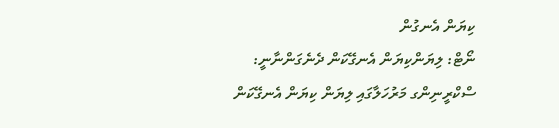ކިޔަން އެނގުން
ނޯޓް: ލިޔަންކިޔަން އެނގޭކަން ދެނެގަންނާނީ:
ސްކްރީނިންގ މަރުހަލާގައި ލިޔަން ކިޔަން އެނގޭކަން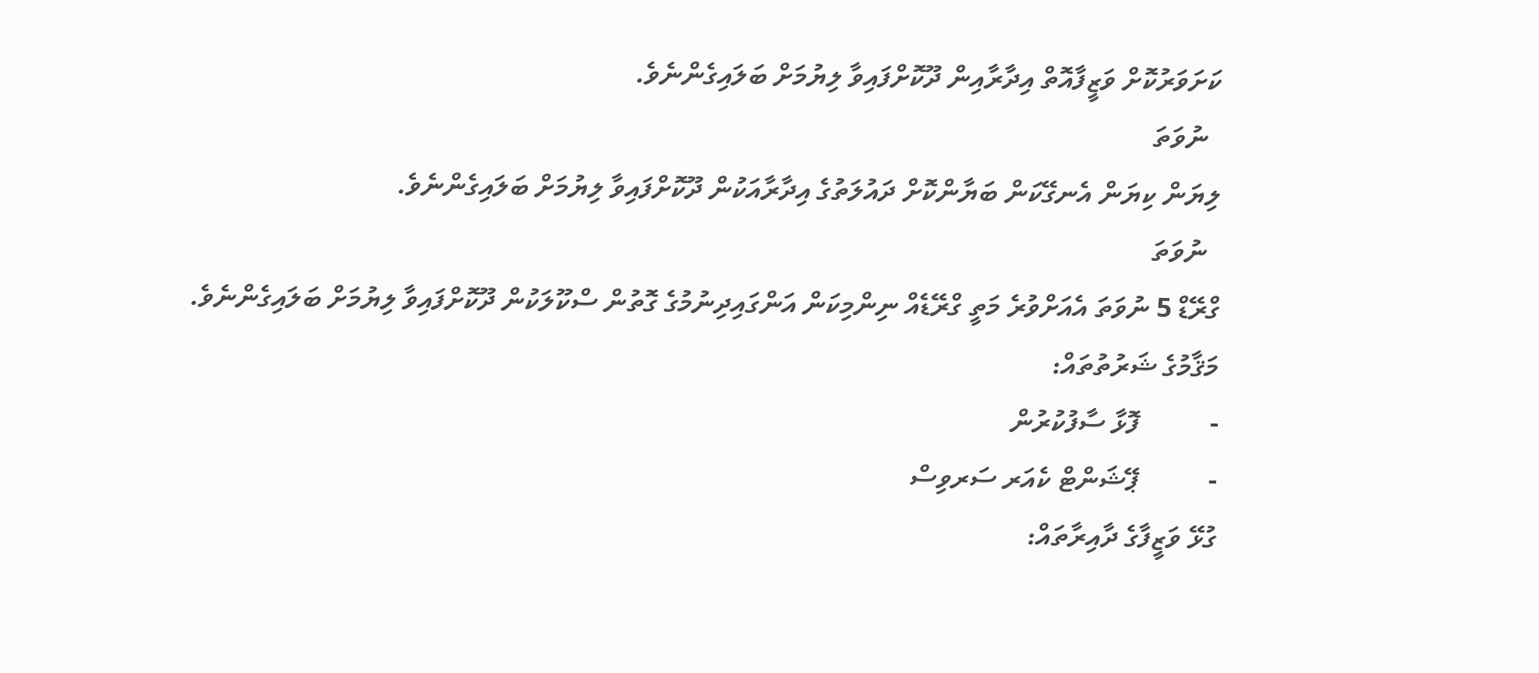ކަށަވަރުކޮށް ވަޒީފާއޮތް އިދާރާއިން ދޫކޮށްފައިވާ ލިޔުމަށް ބަލައިގެންނެވެ.
  ނުވަތަ
ލިޔަން ކިޔަން އެނގޭކަން ބަޔާންކޮށް ދައުލަތުގެ އިދާރާއަކުން ދޫކޮށްފައިވާ ލިޔުމަށް ބަލައިގެންނެވެ.
  ނުވަތަ
ގްރޭޑް 5 ނުވަތަ އެއަށްވުރެ މަތީ ގްރޭޑެއް ނިންމިކަން އަންގައިދިނުމުގެ ގޮތުން ސްކޫލަކުން ދޫކޮށްފައިވާ ލިޔުމަށް ބަލައިގެންނެވެ.
މަޤާމުގެ ޝަރުތުތައް:
-          ފޮޅާ ސާފުކުރުން
-          ޕޭޝަންޓް ކެއަރ ސަރވިސް
ގުޅޭ ވަޒީފާގެ ދާއިރާތައް: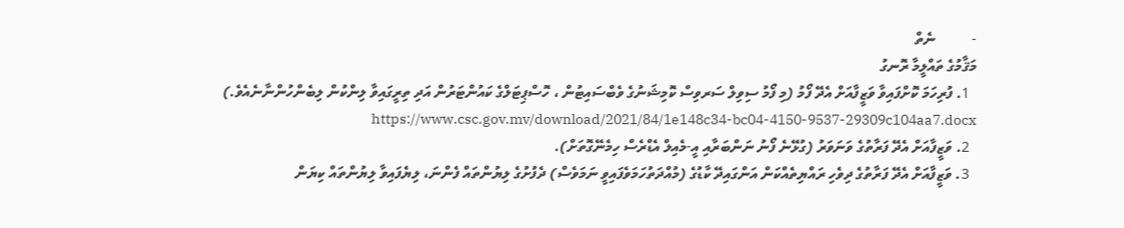-          ނެތް
މަޤާމުގެ ތައްލީމާ ރޮނގު
  1. ފުރިހަމަ ކޮށްފައިވާ ވަޒީފާއަށް އެދޭ ފޯމު (މި ފޯމު ސިވިލް ސަރވިސް ކޮމިޝަނުގެ ވެބްސައިޓުން ، ހޮސްޕިޓަލްގެ ކައުންޓަރުން އަދި ތިރީގައިވާ ލިންކުން ލިބެންހުންނާނެއެވެ.) https://www.csc.gov.mv/download/2021/84/1e148c34-bc04-4150-9537-29309c104aa7.docx
  2. ވަޒީފާއަށް އެދޭ ފަރާތުގެ ވަނަވަރު (ގުޅޭނެ ފޯނު ނަންބަރާއި އީ-މެއިލް އެޑްރެސް ހިމެނޭގޮތަށް).
  3. ވަޒީފާއަށް އެދޭ ފަރާތުގެ ދިވެހި ރައްޔިތެއްކަން އަންގައިދޭ ކާޑުގެ (މުއްދަތުހަމަވެފައިވީ ނަމަވެސް) ދެފުށުގެ ލިޔުންތައް ފެންނަ، ލިޔެފައިވާ ލިޔުންތައް ކިޔަން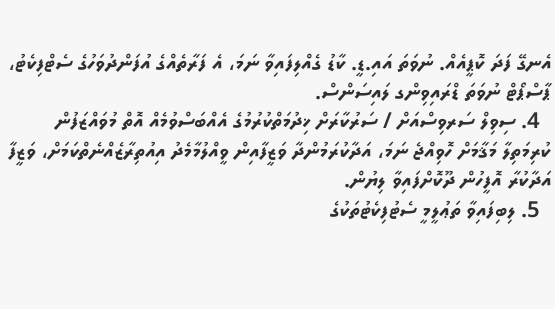އެނގޭ ފަދަ ކޮޕީއެއް. ނުވަތަ އައި.ޑީ. ކާޑު ގެއްލިފައިވާ ނަމަ، އެ ފަރާތެއްގެ އުފަންދުވަހުގެ ސެޓްފިކެޓު، ޕާސްޕޯޓް ނުވަތަ ޑްރައިވިންގ ލައިސަންސް.
  4. ސިވިލް ސަރވިސްއަށް / ސަރުކާރަށް ޚިދުމަތްކުރުމުގެ އެއްބަސްވުމެއް އޮތް މުވައްޒަފުން ކުރިމަތިލާ މަޤާމަށް ހޮވިއްޖެ ނަމަ، އަދާކުރަމުންދާ ވަޒީފާއިން ވީއްލުމާމެދު އިއުތިރާޒެއްނެތްކަމަށް، ވަޒީފާ އަދާކުރާ އޮފީހުން ދޫކޮށްފައިވާ ލިޔުން.
  5. ލިބިފައިވާ ތަޢުލީމީ ސެޓުފިކެޓުތަކުގެ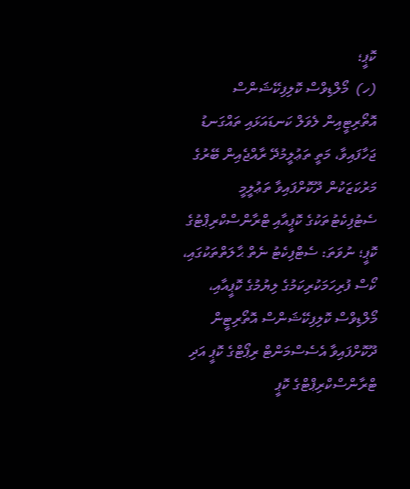ކޮޕީ؛
(ހ)  މޯލްޑިވްސް ކޮލިފިކޭޝަންސް އޮތޯރިޓީއިން ލެވަލް ކަނޑައަޅައި ތައްގަނޑު ޖަހާފައިވާ، މަތީ ތަޢުލީމުދޭ ރާއްޖެއިން ބޭރުގެ މަރުކަޒަކުން ދޫކޮށްފައިވާ ތަޢުލީމީ ސެޓުފިކެޓުތަކުގެ ކޮޕީއާއި ޓްރާންސްކްރިޕްޓުގެ ކޮޕީ؛ ނުވަތަ: ސެޓްފިކެޓު ނެތް ޙާލަތްތަކުގައި، ކޯސް ފުރިހަމަކުރިކަމުގެ ލިޔުމުގެ ކޮޕީއާއި، މޯލްޑިވްސް ކޮލިފިކޭޝަންސް އޮތޯރިޓީން ދޫކޮށްފައިވާ އެސެސްމަންޓް ރިޕޯޓްގެ ކޮޕީ އަދި ޓްރާންސްކްރިޕްޓްގެ ކޮޕީ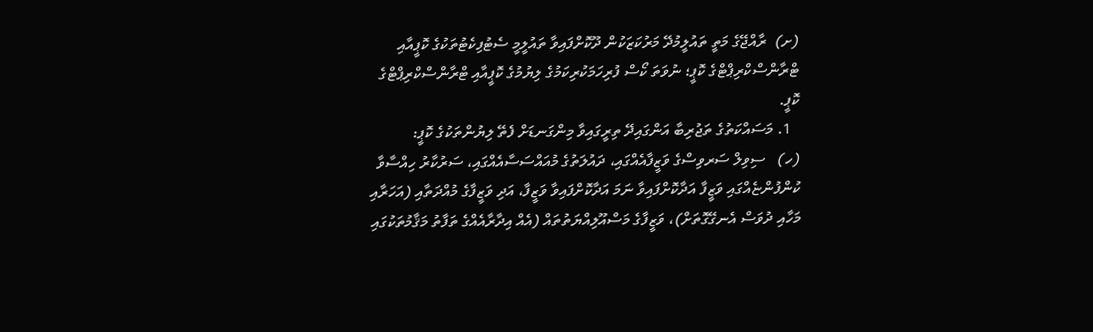(ށ)  ރާއްޖޭގެ މަތީ ތައުލީމުދޭ މަރުކަޒަކުން ދޫކޮށްފައިވާ ތައުލީމީ ސެޓުފިކެޓުތަކުގެ ކޮޕީއާއި ޓްރާންސްކްރިޕްޓްގެ ކޮޕީ؛ ނުވަތަ ކޯސް ފުރިހަމަކުރިކަމުގެ ލިޔުމުގެ ކޮޕީއާއި ޓްރާންސްކްރިޕްޓްގެ ކޮޕީ.
  1. މަސައްކަތުގެ ތަޖުރިބާ އަންގައިދޭ ތިރީގައިވާ މިންގަނޑަށް ފެތޭ ލިޔުންތަކުގެ ކޮޕީ:
(ހ)   ސިވިލް ސަރވިސްގެ ވަޒީފާއެއްގައި، ދައުލަތުގެ މުއައްސަސާއެއްގައި، ސަރުކާރު ހިއްސާވާ ކުންފުންޏެއްގައި ވަޒީފާ އަދާކޮށްފައިވާ ނަމަ އަދާކޮށްފައިވާ ވަޒީފާ، އަދި ވަޒީފާގެ މުއްދަތާއި (އަހަރާއި މަހާއި ދުވަސް އެނގޭގޮތަށް)، ވަޒީފާގެ މަސްއޫލިއްޔަތުތައް (އެއް އިދާރާއެއްގެ ތަފާތު މަޤާމުތަކުގައި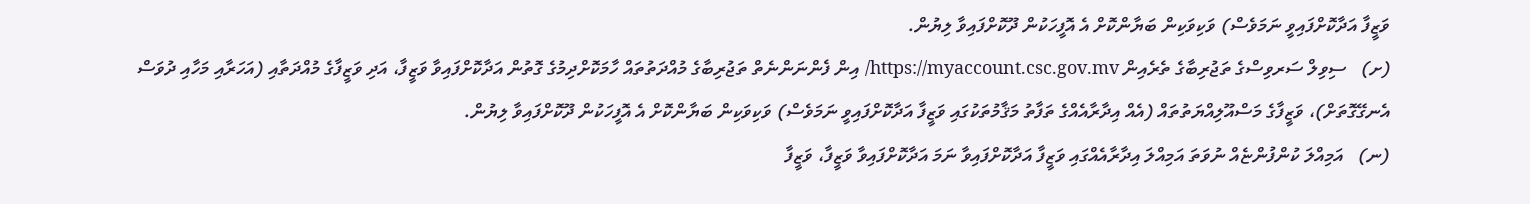ވަޒީފާ އަދާކޮށްފައިވީ ނަމަވެސް) ވަކިވަކިން ބަޔާންކޮށް އެ އޮފީހަކުން ދޫކޮށްފައިވާ ލިޔުން.
(ށ)   ސިވިލް ސަރވިސްގެ ތަޖުރިބާގެ ތެރެއިން https://myaccount.csc.gov.mv/ އިން ފެންނަންނެތް ތަޖުރިބާގެ މުއްދަތުތައް ހާމަކޮށްދިމުގެ ގޮތުން އަދާކޮށްފައިވާ ވަޒީފާ، އަދި ވަޒީފާގެ މުއްދަތާއި (އަހަރާއި މަހާއި ދުވަސް އެނގޭގޮތަށް)، ވަޒީފާގެ މަސްއޫލިއްޔަތުތައް (އެއް އިދާރާއެއްގެ ތަފާތު މަޤާމުތަކުގައި ވަޒީފާ އަދާކޮށްފައިވީ ނަމަވެސް) ވަކިވަކިން ބަޔާންކޮށް އެ އޮފީހަކުން ދޫކޮށްފައިވާ ލިޔުން.
(ނ)   އަމިއްލަ ކުންފުންޏެއް ނުވަތަ އަމިއްލަ އިދާރާއެއްގައި ވަޒީފާ އަދާކޮށްފައިވާ ނަމަ އަދާކޮށްފައިވާ ވަޒީފާ، ވަޒީފާ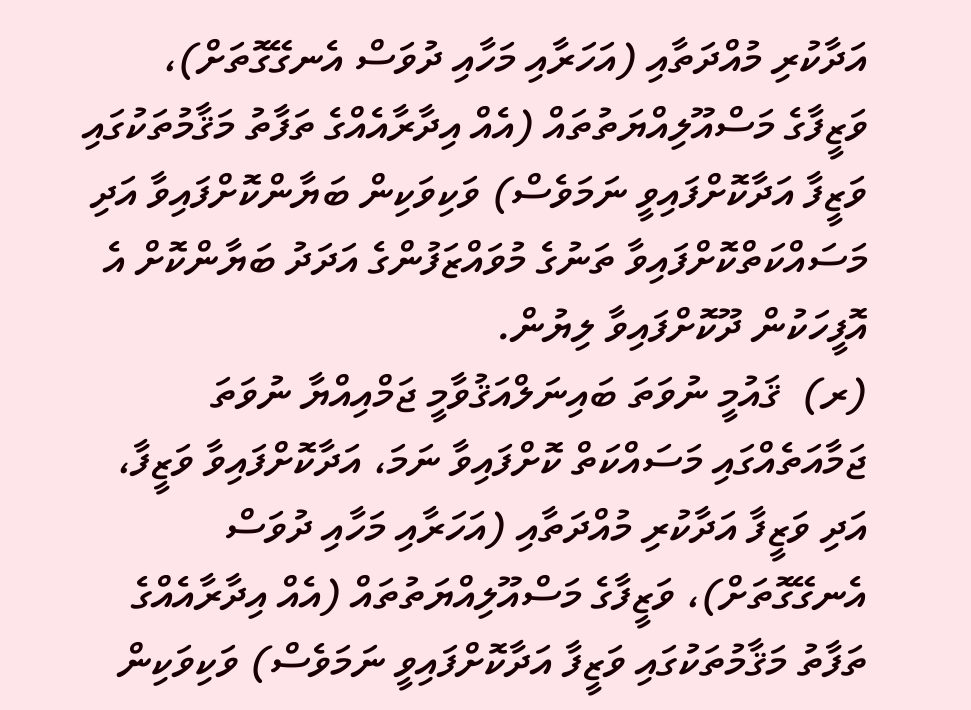އަދާކުރި މުއްދަތާއި (އަހަރާއި މަހާއި ދުވަސް އެނގޭގޮތަށް)، ވަޒީފާގެ މަސްއޫލިއްޔަތުތައް (އެއް އިދާރާއެއްގެ ތަފާތު މަޤާމުތަކުގައި ވަޒީފާ އަދާކޮށްފައިވީ ނަމަވެސް) ވަކިވަކިން ބަޔާންކޮށްފައިވާ އަދި މަސައްކަތްކޮށްފައިވާ ތަނުގެ މުވައްޒަފުންގެ އަދަދު ބަޔާންކޮށް އެ އޮފީހަކުން ދޫކޮށްފައިވާ ލިޔުން.
(ރ)  ޤައުމީ ނުވަތަ ބައިނަލްއަޤުވާމީ ޖަމްއިއްޔާ ނުވަތަ ޖަމާއަތެއްގައި މަސައްކަތް ކޮށްފައިވާ ނަމަ، އަދާކޮށްފައިވާ ވަޒީފާ، އަދި ވަޒީފާ އަދާކުރި މުއްދަތާއި (އަހަރާއި މަހާއި ދުވަސް އެނގޭގޮތަށް)، ވަޒީފާގެ މަސްއޫލިއްޔަތުތައް (އެއް އިދާރާއެއްގެ ތަފާތު މަޤާމުތަކުގައި ވަޒީފާ އަދާކޮށްފައިވީ ނަމަވެސް) ވަކިވަކިން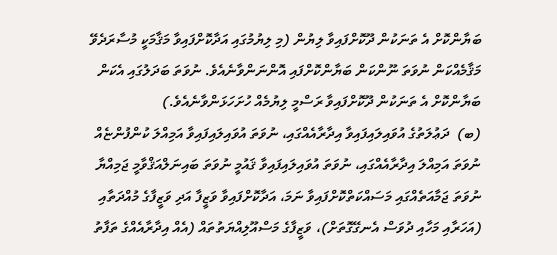ބަޔާންކޮށް އެ ތަނަކުން ދޫކޮށްފައިވާ ލިޔުން (މި ލިޔުމުގައި އަދާކޮށްފައިވާ މަޤާމަކީ މުސާރަދެވޭ މަޤާމެއްކަން ނުވަތަ ނޫންކަން ބަޔާންކޮށްފައި އޮންނަންވާނެއެވެ. ނުވަތަ ބަދަލުގައި އެކަން ބަޔާންކޮށް އެ ތަނަކުން ދޫކޮށްފައިވާ ރަސްމީ ލިޔުމެއް ހުށަހަޅަންވާނެއެވެ.)
(ބ)  ދަޢުލަތުގެ އުވައިލައިފައިވާ އިދާރާއެއްގައި، ނުވަތަ އުވައިލައިފައިވާ އަމިއްލަ ކުންފުންޏެއް ނުވަތަ އަމިއްލަ އިދާރާއެއްގައި، ނުވަތަ އުވައިލައިފައިވާ ޤައުމީ ނުވަތަ ބައިނަލްއަޤްވާމީ ޖަމިއްޔާ ނުވަތަ ޖަމާއަތެއްގައި މަސައްކަތްކޮށްފައިވާ ނަމަ، އަދާކޮށްފައިވާ ވަޒީފާ އަދި ވަޒީފާގެ މުއްދަތާއި (އަހަރާއި މަހާއި ދުވަސް އެނގޭގޮތަށް)، ވަޒީފާގެ މަސްއޫލިއްޔަތުތައް (އެއް އިދާރާއެއްގެ ތަފާތު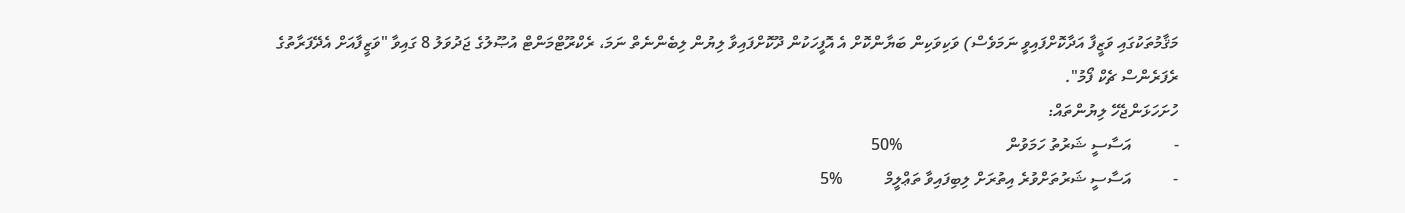މަޤާމުތަކުގައި ވަޒީފާ އަދާކޮށްފައިވީ ނަމަވެސް) ވަކިވަކިން ބަޔާންކޮށް އެ އޮފީހަކުން ދޫކޮށްފައިވާ ލިޔުން ލިބެންނެތް ނަމަ، ރެކްރޫޓްމަންޓް އުޞޫލުގެ ޖަދުވަލު 8 ގައިވާ "ވަޒީފާއަށް އެދޭފަރާތުގެ ރެފަރެންސް ޗެކް ފޯމު".
ހުށަހަޅަންޖެހޭ ލިޔުންތައް:
-          އަސާސީ ޝަރުތު ހަމަވުން                         %50
-          އަސާސީ ޝަރުތަށްވުރެ އިތުރަށް ލިބިފައިވާ ތަޢްލީމް          %5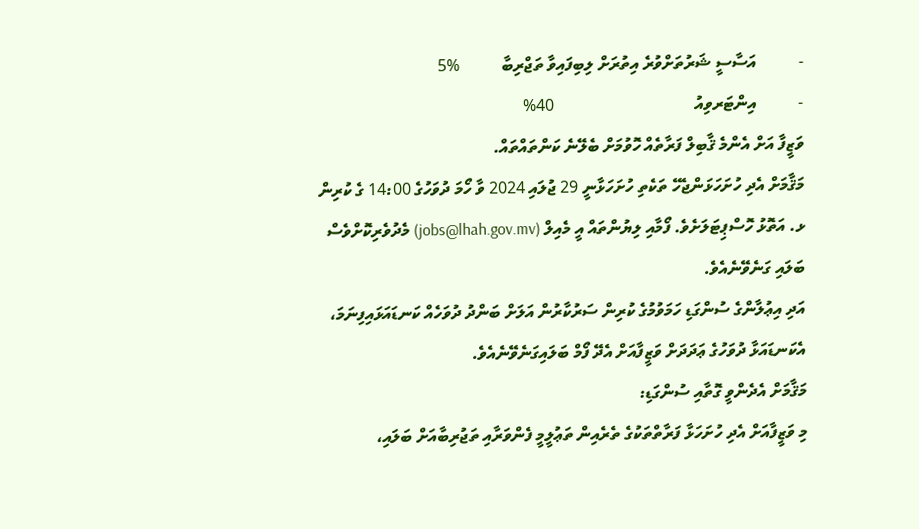-          އަސާސީ ޝަރުތަށްވުރެ އިތުރަށް ލިބިފައިވާ ތަޖްރިބާ          %5
-          އިންޓަރވިއު                                  40%
ވަޒީފާ އަށް އެންމެ ޤާބިލް ފަރާތެއް ހޮވުމަށް ބެލޭނެ ކަންތައްތައް.
މަޤާމަށް އެދި ހުށަހަޅަންޖެހޭ ތަކެތި ހުށަހަޅާނީ 29 ޖުލައި 2024 ވާ ހޯމަ ދުވަހުގެ 14:00 ގެ ކުރިން ޅ. އަތޮޅު ހޮސްޕިޓަލަށެވެ. ފޯމާއި ލިޔުންތައް އީ މެއިލް (jobs@lhah.gov.mv) މެދުވެރިކޮށްވެސް ބަލައި ގަނެވޭނެއެވެ.
އަދި އިޢުލާންގެ ސުންގަޑި ހަމަވުމުގެ ކުރިން ސަރުކާރުން އަލަށް ބަންދު ދުވަހެއް ކަނޑައަޅައިފިނަމަ، އެކަނޑައަޅާ ދުވަހުގެ ޢަދަދަށް ވަޒީފާއަށް އެދޭ ފޯމް ބަލައިގަނެވޭނެއެވެ.
މަޤާމަށް އެދެންވީ ގޮތާއި ސުންގަޑި:
މި ވަޒީފާއަށް އެދި ހުށަހަޅާ ފަރާތްތަކުގެ ތެރެއިން ތަޢުލީމީ ފެންވަރާއި ތަޖުރިބާއަށް ބަލައި،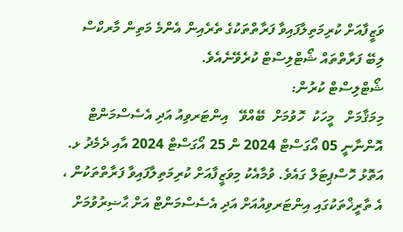ވަޒީފާއަށް ކުރިމަތިލާފައިވާ ފަރާތްތަކުގެ ތެރެއިން އެންމެ މަތިން މާރކްސް ލިބޭ ފަރާތްތައް ޝޯޓްލިސްޓް ކުރެވޭނެއެވެ.
ޝޯޓްލިސްޓް ކުރުން:
މިމަޤާމަށް   މީހަކު  ހޮވުމަށް  ބޭއްވޭ   އިންޓަރވިއު އަދި އެސެސްމަންޓް  އޮންނާނީ 05 އޯގަސްޓް 2024 ން 25 އޯގަސްޓް 2024 އާއި ދެމެދު ޅ. އަތޮޅު ހޮސްޕިޓަލް ގައެވެ. ވުމާއެކު މިވަޒީފާއަށް ކުރިމަތިލާފައިވާ ފަރާތްތަކުން ، އެ ތާރީޚްތަކުގައި އިންޓަރވިއުއަށް އަދި އެސެސްމަންޓް އަށް ޙާޟިރުވުމަށް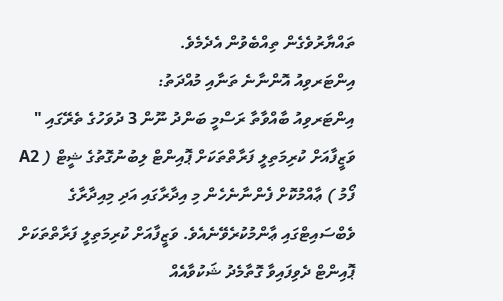ތައްޔާރުވެގެން ތިއްބެވުން އެދެމެވެ.
އިންޓަރވިއު އޮންނާނެ ތަނާއި މުއްދަތު:
އިންޓަރވިއު ބާއްވާތާ ރަސްމީ ބަންދު ނޫން 3 ދުވަހުގެ ތެރޭގައި " ވަޒީފާއަށް ކުރިމަތިލީ ފަރާތްތަކަށް ޕޮއިންޓް ލިބުނުގޮތުގެ ޝީޓް ( A2 ފޯމު ) ޢާއްމުކޮށް ފެންނާނެހެން މި އިދާރާގައި އަދި މިއިދާރާގެ ވެބްސައިޓްގައި ޢާންމުކުރެވޭނެއެވެ. ވަޒީފާއަށް ކުރިމަތިލީ ފަރާތްތަކަށް ޕޮއިންޓް ދެވިފައިވާ ގޮތާމެދު ޝަކުވާއެއް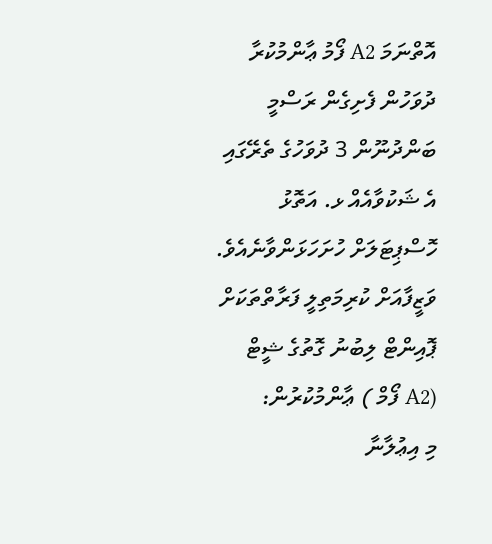އޮތްނަމަ A2 ފޯމު ޢާންމުކުރާ ދުވަހުން ފެށިގެން ރަސްމީ ބަންދުނޫން 3 ދުވަހުގެ ތެރޭގައި އެ ޝަކުވާއެއް ޅ. އަތޮޅު ހޮސްޕިޓަލަށް ހުށަހަޅަންވާނެއެވެ.
ވަޒީފާއަށް ކުރިމަތިލީ ފަރާތްތަކަށް ޕޮއިންޓް ލިބުނު ގޮތުގެ ޝީޓް (A2 ފޯމް ) ޢާންމުކުރުން:
މި އިޢުލާނާ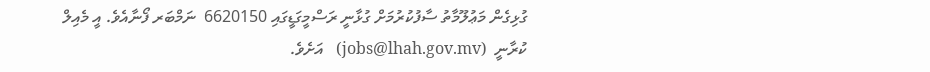ގުޅިގެން މަޢުލޫމާތު ސާފުކުރުމަށް ގުޅާނީ ރަސްމީގަޑީގައި 6620150  ނަމްބަރ ފޯނާއެވެ. އީ މެއިލް ކުރާނީ  (jobs@lhah.gov.mv)   އަށެވެ.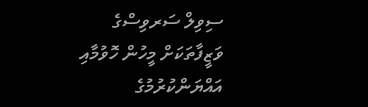ސިވިލް ސަރވިސްގެ ވަޒީފާތަކަށް މީހުން ހޮވުމާއި އައްޔަންކުރުމުގެ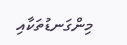މިންގަނޑުތަކާއި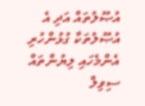އުޞޫލުތައް އަދި އެ އުޞޫލުތަކާ ގުޅުންހުރި އެންމެހައި ލިޔުންތައް ސިވިލް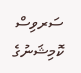ސަރވިސް ކޮމިޝަނުގެ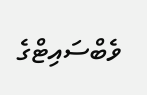ވެބްސައިޓްގެ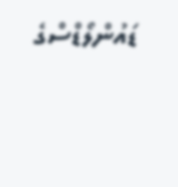ޑައުންލޯޑްސްގެ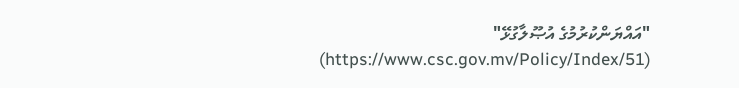"އައްޔަންކުރުމުގެ އުޞޫލާގުޅޭ" (https://www.csc.gov.mv/Policy/Index/51)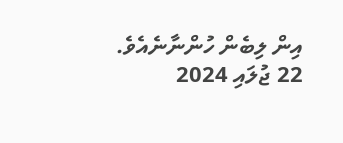އިން ލިބެން ހުންނާނެއެވެ.
22 ޖުލައި 2024